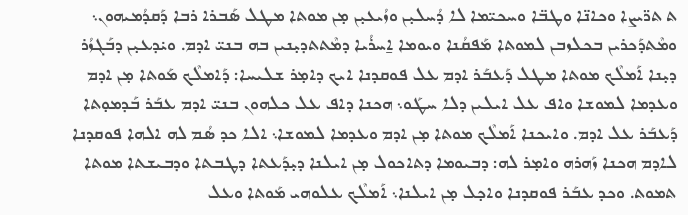ܬ ܬܪ̈ܝܨܐ ܘܟܐܢ̈ܐ ܘܛܒ̈ܐ ܘܚܟܝ̈ܡܐ ܠܐ ܕܳܚܠܝ̣ܢ ܘܙܳܝܥܝ̣ܢ ܡ̣ܢ ܡܘܬܐ ܡܛܠ ܣܰܒܪܐ ܪܒܐ ܕܰܩܕܳܡܝܗܘܢ܆ ܘܡܶܬܕܰܟܪܝܢ ܒܟܠܙܒܢ ܠܡܘܬܐ ܡܰܦܩܳܢܐ ܘܝܘܡܐ ܐ̱ܚܪܳܝܐ ܕܡܶܬܬܕܝ̣ܢܝܢ ܒܗ ܒܢܝ̈ ܐܕܡ. ܘܝ̇ܕܥܝ̣ܢ ܕܒܰܓܙܳܪ ܕܝ̣ܢܐ ܐܰܡܠܶܟ ܡܘܬܐ ܡܛܠ ܕܰܥܒܰܪ ܐܕܡ ܥܠ ܦܘܩܕܢܐ ܐܝܟ ܕܐܡ̣ܪ ܫܠܝܚܐ: ܕܰܐܡܠܶܟ ܡܰܘܬܐ ܡ̣ܢ ܐܕܡ ܘܥܕܡܐ ܠܡܘܫܐ ܘܐܦ ܥܠ ܐܝܠܝܢ ܕܠܐ ܚܛܰܘ܆ ܗܟܢܐ ܕܐܦ ܥܠ ܟܠܗܘܢ ܒܢܝ̈ ܐܕܡ ܥܒܰܪ ܒܰܕܡܘ̣ܬܐ ܕܰܥܒܰܪ ܥܠ ܐܕܡ. ܘܐܝܟܢܐ ܐܰܡܠܶܟ ܡܘܬܐ ܡ̣ܢ ܐܕܡ ܘܥܕܡܐ ܠܡܘܫܐ܆ ܐܠܐ ܟܕ ܣܳܡ ܠܗ ܐܠܗܐ ܦܘܩܕܢܐ ܠܐܕܡ ܗܟܢܐ ܙܰܗܪܗ ܘܐܡ̣ܪ ܠܗ: ܕܒܝܘܡܐ ܕܬܐܟܘܠ ܡ̣ܢ ܐܝܠܢܐ ܕܝ̣ܕܰܥܬܐ ܕܛܒܬܐ ܘܕܒܝܫܬܐ ܡܘܬܐ ܬܡܘܬ. ܘܟܕ ܥܒܰܪ ܦܘܩܕܢܐ ܘܐܟ̣ܠ ܡ̣ܢ ܐܝܠܢܐ܆ ܐܰܡܠܶܟ ܥܠܘܗܝ ܡܰܘܬܐ ܘܥܠ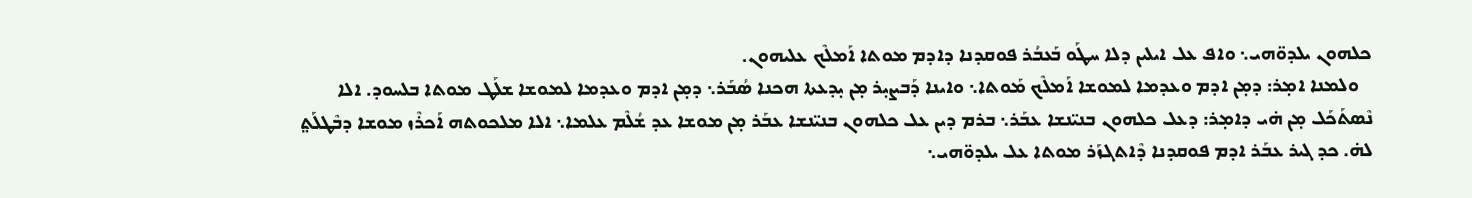ܟܠܗܘܢ ܝܠܕܘ̈ܗܝ܆ ܘܐܦ ܥܠ ܐܝܠܝܢ ܕܠܐ ܚܛܰܘ ܒܰܥܒܳܪ ܦܘܩܕܢܐ ܕܐܕܡ ܡܘܬܐ ܐܰܡܠܶܟ ܥܠܝܗܘܢ.
   ܘܠܡܢܐ ܐܡ̣ܪ: ܕܡ̣ܢ ܐܕܡ ܘܥܕܡܐ ܠܡܘܫܐ ܐܰܡܠܶܟ ܡܰܘܬܐ܆ ܘܐܝܢܐ ܕܰܒܨܝ̣ܪ ܡ̣ܢ ܝ̣ܕܥܬܐ ܗܟܢܐ ܣܳܒܰܪ܆ ܕܡ̣ܢ ܐܕܡ ܘܥܕܡܐ ܠܡܘܫܐ ܫܠܰܛ ܡܘܬܐ ܒܠܚܘܕ. ܐܠܐ ܢܶܣܬܰܟܰܠ ܡ̣ܢ ܗ̇ܝ ܕܐܡ̣ܪ: ܕܥܠ ܟܠܗܘܢ ܒܢܝ̈ܢܫܐ ܥܒܰܪ܆ ܒܪܡ ܕܝܢ ܥܠ ܟܠܗܘܢ ܒܢܝ̈ܢܫܐ ܥܒܰܪ ܡ̣ܢ ܡܘܫܐ ܥܕ ܫܳܠܶܡ ܥܠܡܐ܆ ܐܠܐ ܡܠܟܘܬܗ ܐܰܟܪܶܙ ܡܘܫܐ ܕܒܶܛܠܰܬ݀ ܠܗ̇. ܟܕ ܓܝܪ ܥܒܰܪ ܐܕܡ ܦܘܩܕܢܐ ܕܶܐܬܓܙܰܪ ܡܘܬܐ ܥܠ ܝܠܕܘ̈ܗܝ܆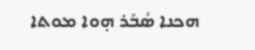ܗܟܢܐ ܣܳܒܰܪ ܗ̣ܘܐ ܡܘܬܐ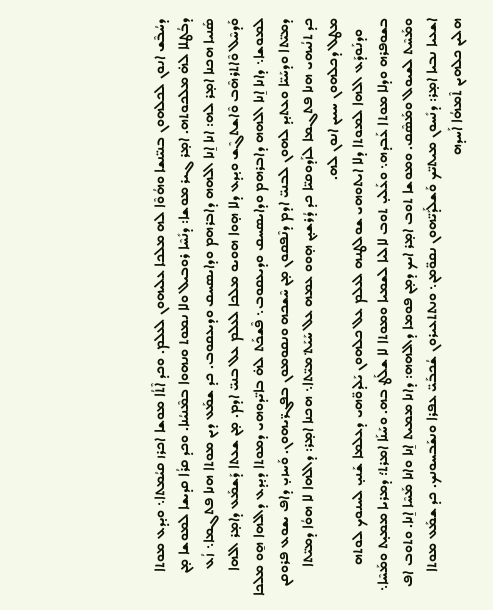ܕܚܳܒܶܫ ܐܢܘܢ ܠܟܠܗܘܢ ܒܢܝ̈ܢܫܐ ܘܗܳܘܶܐ ܠܗ ܡܠܟܐ ܥܠܝܗܘܢ ܠܥܠܡ. ܘܟܕ ܐܶܬܳܐ ܡܘܫܐ ܐܟܪܙ ܩܝܳܡܬܐ܆ ܘܝ̣ܕܥ ܡܘܬܐ ܕܒܳܛܠܐ ܠܗ̇ ܡܠܟܘܬܗ. ܐܡ̣ܪ ܓܝܪ ܡܘܫܐ: ܕܢܺܚܶܐ ܪܘܒܝܠ ܘܠܐ ܢܡܘܬ ܘܢܗܘܐ ܒܡܶܢܝܳܢܐ. ܘܟܕ ܩܪܳܐ ܩܕܝܫܐ ܠܡܘܫܐ ܡ̣ܢ ܣܰܢܝܐ ܗܟܢܐ ܐܡ̣ܪ ܠܗ: ܐܢܐ ܐ̱ܢܐ ܐܠܗܗ ܕܐܒܪܗܡ ܘܕܐܝܣܚܩ ܘܕܝܥܩܘܒ. ܟܕ ܫܡܰܥ ܕܝܢ ܡܘܬܐ ܗܢܐ ܦܬܓܡܐ܆ ܙܳܥ ܘܰܕܚܶܠ ܘܶܐܬܪܗܶܒ ܘܶܐܫܬܓܶܫ ܘܝ̣ܕܥ ܕܠܐ ܗ̣ܘܐ ܗܘܝܘ ܡܠܟܐ ܠܥܠܡ ܥܠ ܒܢܝ̈ ܐܕܡ. ܡ̣ܢ ܫܥܬܐ ܕܰܫܡܰܥ ܕܐܡ̣ܪ ܐܠܗܐ ܠܡܘܫܐ܆ ܕܐܢܐ ܐ̱ܢܐ ܐܠܗܗ ܕܐܒܪܗܡ ܘܕܐܝܣܚܩ ܘܕܝܥܩܘܒ܆ ܦܶܫܟܰܬ ܠܗ̇ ܒܐܝ̈ܕܘܗܝ ܕܡܘܬܐ ܕܝ̣ܕܥ ܕܐܠܗܐ ܗ̱ܘ ܡܠܟܐ ܕܡܝ̈ܬܐ ܘܕܚܰܝ̈ܐ ܘܥܬܝ̣ܕ ܠܗܘܢ ܠܒܢܝ̈ ܐܕܡ ܕܢܶܦܩܘܢ ܡ̣ܢ ܚܶܫܟܗ ܘܢܩܘܡܘܢ ܒܦܓܪ̈ܝܗܘܢ. ܘܰܚܙܝ̣ ܕܐܦ ܝܫܘܥ ܦܪܘܩܢ ܟܕ ܬܢܳܝܗܝ ܗܢܐ ܦܬܓܡܐ ܠܙܰܕܘܩܝ̈ܐ ܟܕ ܕܳܪܫܝ̣ܢ ܗ̣ܘܘ ܥܡܗ ܥܠ ܚܰܝܰܬ݀ ܡܝ̈ܬܐ܆ ܗܟܢܐ ܐܡ̣ܪ: ܕܐܠܗܐ ܠܐ ܗܘܳܐ ܕܡܝ̈ܬܐ ܡܛܠ ܕܟܠܗܘܢ ܚܝܝܢ ܐܢܘܢ ܠܗ.
   ܘܕܢܰܘܕܰܥ ܐܠܗܐ ܠܡܘܬܐ ܕܠܐ ܐܝܬܘܗܝ ܫܘܠܛܢܗ ܠܥܠܡ ܥܠ ܟܠܗܘܢ ܝܰܠܕܘ̈ܗܝ ܕܥܠܡܐ ܫܰܢܝ̣ ܠܚܢܘܟ ܠܘܬܗ ܒܫܘܦܪܗ ܘܕܠܐ ܡܘܬܐ ܥܰܒܕܗ܆ ܘܥܰܠܝ̣ ܬܘܒ ܠܐܠܝܐ ܠܫܡܝܐ ܘܡܘܬܐ ܠܐ ܫܠܰܛ ܒܗ. ܘܚܰܢܰܐ ܐܡܪܬ݀: ܕܡܪܝܐ ܡܡܝ̣ܬ ܘܡܰܚܶܐ܆ ܘܡܰܚܶܬ ܠܫܝܘܠ ܘܡܰܣܶܩ. ܘܡܘܫܐ ܬܘܒ ܐܡ̣ܪ ܐܝܟ ܕܡ̣ܢ ܦܘܡܐ ܕܐܠܗܗ: ܕܐܢܐ ܡܡܝܬ ܐ̱ܢܐ ܘܐܢܐ ܡܰܚܶܐ ܐ̱ܢܐ. ܘܬܘܒ ܐܦ ܐܫܥܝܐ ܢܒܝܐ ܐܡ̣ܪ: ܕܢܺܚܘܢ ܡܝܬܝ̈ܟ ܘܰܫܠܰܕܰܝ̈ܗܘܢ ܢܩܘ̈ܡܢ܆ ܘܢܬܬܥܝܪܘܢ ܫܳܟܒܰܝ̈ ܥܦܪܐ ܘܢܫܰܒܚܘܢܟ. ܟܕ ܫܡܰܥ ܡܘܬܐ ܗܠܝܢ ܟܠܗܝܢ ܬܶܡܗܳܐ ܐܰܚܕܗ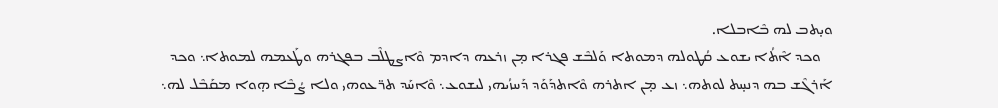ܘܝ̣ܬܒ ܠܗ ܒܶܐܒܠܐ.
   ܘܟܕ ܐܶܬܳܐ ܝܫܘܥ ܩܳܛܘܠܗ ܕܡܘܬܐ ܘܰܠܒܶܫ ܦܓܪܐ ܡ̣ܢ ܙܪܥܗ ܕܐܕܡ ܘܶܐܨܛܠܶܒ ܒܦܓܪܗ ܘܛܰܥܡܗ ܠܡܘܬܐ܆ ܘܟܕ ܐܰܪܓܶܫ ܒܗ ܕܢܚ̣ܬ ܠܘܬܗ܆ ܙܥ ܡ̣ܢ ܐܬܪܗ ܘܶܐܬܕܰܘܰܕ ܕܰܚܙܳܝܗܝ ܠܝܫܘܥ܆ ܘܶܐܚܰܕ ܬܪ̈ܥܘܗܝ ܘܠܐ ܨܳܒܶܐ ܗ̣ܘܐ ܡܩܰܒܶܠ ܠܗ܆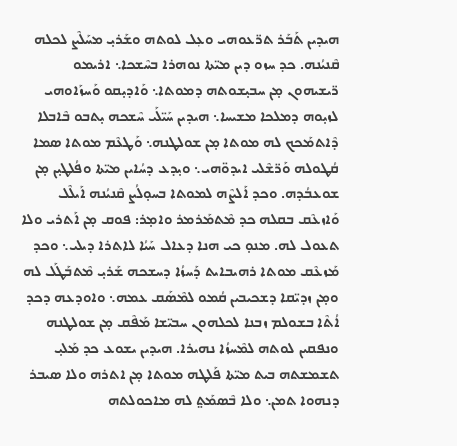ܗܝܕܝܢ ܬܰܒܰܪ ܬܪ̈ܥܘܗܝ ܘܥ݂ܠ ܠܘܬܗ ܘܫܰܪܝ̣ ܡܚܰܠܶܨ ܠܟܠܗ ܩܶܢܝܳܢܗ. ܟܕ ܚܙܘ ܕܝܢ ܡܝ̈ܬܐ ܢܘܗܪܐ ܒܚܶܫܟܐ܆ ܐܪܝܡܘ ܪ̈ܝܫܝܗܘܢ ܡ̣ܢ ܚܒܝ̣ܫܘܬܗ ܕܡܘܬܐ܆ ܘܰܐܕܝ̣ܩܘ ܘܰܚܙܰܐܘܗܝ ܠܙܝ̣ܘܗ ܕܡܠܟܐ ܡܫܝܚܐ܆ ܗܝܕܝܢ ܚܰܝ̈ܠܰܝ ܚܶܫܟܗ ܝ̣ܬܒܘ ܒܶܐܒܠܐ ܕܶܐܬܡܰܟܟ ܠܗ ܡܘܬܐ ܡ̣ܢ ܫܘܠܛܢܗ܆ ܘܰܛܥܶܡ ܡܘܬܐ ܣܡܐ ܩܳܛܘܠܗ ܘܰܪ̈ܫܶܠܝ ܐܝܕܘ̈ܗܝ܆ ܘܝ̣ܕܥ ܕܚܳܐܝܢ ܡܝ̈ܬܐ ܘܦܳܠܛܝ̣ܢ ܡ̣ܢ ܫܘܥܒܳܕܗ. ܘܟܕ ܐܰܠܨܶܗ ܠܡܘܬܐ ܒܚܘ̣ܠܳܨ ܩܶܢܝܳܢܗ ܐܰܝܠܶܠ ܘܰܐܙܥܶܩ ܒܩܠܗ ܟܕ ܡܶܬܡܰܪܡܪ ܘܐܡ̣ܪ: ܦܘܩ ܡ̣ܢ ܐܰܬܪܝ ܘܠܐ ܬܥܘܠ ܠܗ. ܡܢܘ̣ ܟܝ ܗܢܐ ܕܥܐܠ ܚܰܝܳܐ ܠܐܬܪܐ ܕܝܠܝ܆ ܘܟܕ ܡܰܙܥܶܩ ܡܘܬܐ ܪܗܝܒܐܝܬ ܕܰܚܙܳܐ ܕܚܫܟܗ ܫܰܪܝ̣ ܡܶܬܒܰܛܰܠ ܠܗ ܘܡ̣ܢ ܙܕܝ̈ܩܐ ܕܫܟܝܒܝܢ ܩܳܡܘ ܠܡܶܣܰܩ ܥܡܗ܆ ܘܐܘܕܥܗ ܕܟܕ ܐܳܬܶܐ ܒܫܘܠܡ ܙܒܢܐ ܠܟܠܗܘܢ ܚܒܝ̈ܫܐ ܡܰܦܶܩ ܡ̣ܢ ܫܘܠܛܢܗ ܘܢܦܩܝܢ ܠܘܬܗ ܠܡܶܚܙܳܐ ܢܗܝܪܐ. ܗܝܕܝܢ ܝܫܘܥ ܟܕ ܡܰܠܝ̣ ܬܫܡܫܬܗ ܒܝܬ ܡܝ̈ܬܐ ܦܰܠܛܗ ܡܘܬܐ ܡ̣ܢ ܐܬܪܗ ܘܠܐ ܣܝܒܪ ܕܢܗܘܐ ܬܡܢ܆ ܘܠܐ ܒܶܣܡܰܬ݀ ܠܗ ܡܐܟܘܠܬܗ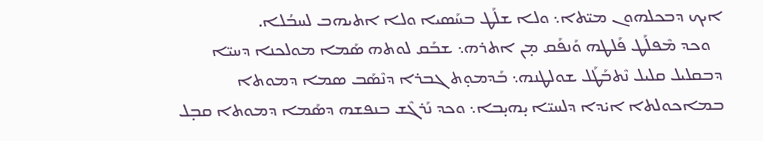ܐܝܟ ܕܒܟܠܗܘܢ ܡܝ̈ܬܐ܆ ܘܠܐ ܫܠܰܛ ܒܚܰܣܝܐ ܘܠܐ ܐܬܝܗܒ ܠܚܒܳܠܐ.
   ܘܟܕ ܡܶܦܠܰܛ ܦܰܠܛܗ ܘܰܢܦܰܩ ܡ̣ܢ ܐܬܪܗ܆ ܫܒܰܩ ܠܘܬܗ ܣܰܡܐ ܡܘܠܟܢܐ ܕܚܝ̈ܐ ܕܒܩܠܝܠ ܩܠܝܠ ܢܶܬܒܰܛܰܠ ܫܘܠܛܢܗ܆ ܒܰܕܡܘ̣ܬ ܓܒܪܐ ܕܢܶܣܰܒ ܣܡܐ ܕܡܘܬܐ ܒܡܐܟܘܠܬܐ ܐܝ̇ܕܐ ܕܠܚܝ̈ܐ ܝ̣ܗܝ̣ܒܐ܆ ܘܟܕ ܢܰܪܓܶܫ ܒܢܦܫܗ ܕܣܰܡܐ ܕܡܘܬܐ ܩܒ̣ܠ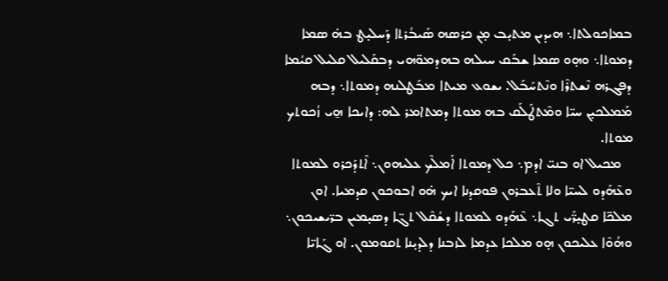ܒܡܐܟܘܠܬܐ܆ ܗܝܕܝܢ ܡܬܝ̣ܒ ܡ̣ܢ ܟܪܣܗ ܣܰܝܒܳܪܬܐ ܕܰܚܠܝ̣ܛ ܒܗ̇ ܣܡܐ ܕܡܘܬܐ܆ ܘܗ̣ܘ ܣܡܐ ܫܒܰܩ ܚܝܠܗ ܒܗܕܡܘ̈ܗܝ ܕܒܩܰܠܝܠ ܩܠܝܠ ܩܝܳܡܐ ܕܦܓܪܗ ܢܶܫܬܪܶܐ ܘܢܶܬܚܰܒܰܠ. ܝܫܘܥ ܡܝܬܐ ܡܒܰܛܠܢܗ ܕܡܘܬܐ܆ ܕܒܗ ܡܰܡܠܟܝ̣ܢ ܚܝ̈ܐ ܘܡܶܬܛܰܠܰܩ ܒܗ ܡܘܬܐ ܕܡܬܐܡܪ ܠܗ: ܕܐܝܟܐ ܗ̱ܝ ܙܳܟܘܬܟ ܡܘܬܐ.
   ܡܟܝܠ ܐܘ ܒܢܝ̈ ܐܕܡ܆ ܟܠ ܕܡܘܬܐ ܐܰܡܠܶܟ ܥܠܝܗܘܢ܆ ܐܶܬܕܰܟܪܘ ܠܡܘܬܐ ܘܥܶܗܰܕܘ ܠܚܝ̈ܐ ܘܠܐ ܬܶܥܒܪܘܢ ܦܘܩܕܢܐ ܐܝܟ ܗ̇ܘ ܐܒܘܟܘܢ ܩܕܡܝܐ. ܐܘܢ ܡܠܟ̈ܐ ܩܛܝ̣ܪ̈ܰܝ ܬܓܐ܆ ܥܶܗܰܕܘ ܠܡܘܬܐ ܕܫܳܩܶܠ ܬܓ̈ܐ ܕܣܝ̣ܡܝܢ ܒܪ̈ܝܫܝܟܘܢ܆ ܘܗܳܘܶܐ ܥܠܝܟܘܢ ܗ̣ܘ ܡܠܟܐ ܥܕܡܐ ܠܙܒܢܐ ܕܠܕܝ̣ܢܐ ܬܩܘܡܘܢ. ܐܘ ܓܰܐܝ̈ܐ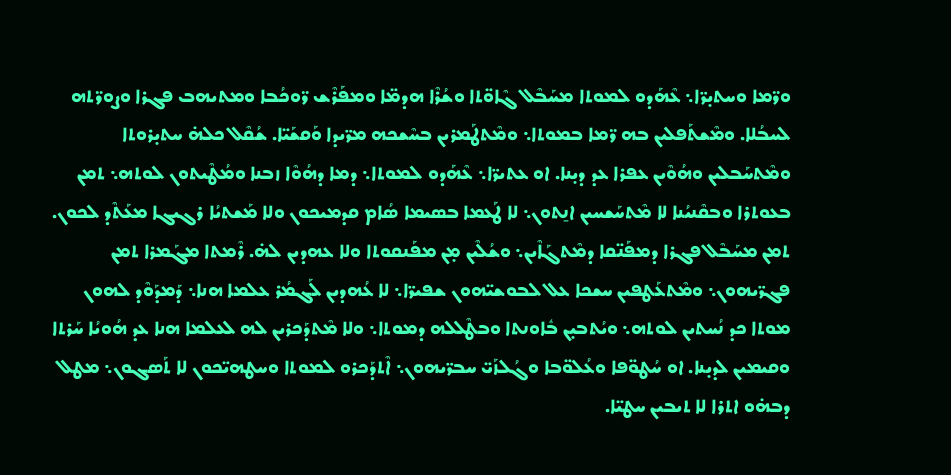ܘܪ̈ܡܐ ܘܚܬܝ̣ܪ̈ܐ܆ ܥܶܗܰܕܘ ܠܡܘܬܐ ܡܚܰܒܶܠ ܓܶܐܘ̈ܬܐ ܘܫܳܪܶܐ ܗܕܡ̈ܐ ܘܡܦܰܪܶܫ ܪ̈ܘܟܳܒܐ ܘܡܬܝܗܒ ܦܓܪܐ ܘܨܘܪ̈ܬܗ ܠܚܒܳܠܐ. ܘܡܶܫܬܰܦܠܝܢ ܒܗ ܪ̈ܡܐ ܒܡܘܬܐ܆ ܘܡܶܬܛܰܡܪܝܢ ܒܚܶܫܟܗ ܡܪ̈ܝܕܐ ܘܰܩܫܰܝ̈ܐ. ܫܳܩܶܠ ܟܠܗ̇ ܚܬܝ̣ܪܘܬܐ ܘܡܶܬܚܰܒܠܝܢ ܘܗܳܘܶܝܢ ܥܦܪܐ ܥܕ ܕܝ̣ܢܐ. ܐܘ ܥܬܝܪ̈ܐ܆ ܥܶܗܰܕܘ ܠܡܘܬܐ܆ ܕܡܐ ܕܗܳܘܶܐ ܙܒܢܐ ܘܡܳܛܶܝܬܘܢ ܠܘܬܗ܆ ܬܡܢ ܒܥܘܬܪܐ ܘܒܩܶܢܝܳܢܐ ܠܐ ܡܶܬܚܰܫܚܝܢ ܐܢ̱ܬܘܢ܆ ܠܐ ܛܰܥܡܐ ܒܣܝܡܐ ܣܳܐܡ ܩܕܡܝܟܘܢ ܘܠܐ ܡܰܫܬܝܳܐ ܪܓܝܓܐ ܡܥܰܬܶܕ ܠܟܘܢ. ܬܡܢ ܡܚܰܒܶܠ ܦܓܪܐ ܕܡܦܰܢ̈ܩܐ ܕܡܶܬܓܰܐܶܝܢ܆ ܘܫܳܠܶܝܢ ܡ̣ܢ ܡܦܰܢܩܘܬܐ ܘܠܐ ܥܗܕܝܢ ܠܗ̇. ܪܶܡܬܐ ܡܓܰܡܪܐ ܬܡܢ ܦܓܪ̈ܝܗܘܢ܆ ܘܡܶܬܥܰܛܦܝܢ ܚܫܟܐ ܥܠ ܠܒܘܫܝ̈ܗܘܢ ܫܦܝܪ̈ܐ܆ ܠܐ ܥܳܗܕܝܢ ܠܰܓܡܳܪ ܥܠܡܐ ܗܢܐ܆ ܕܰܡܕܰܘܶܕ ܠܗܘܢ ܡܘܬܐ ܟܕ ܢܳܚܬܝܢ ܠܘܬܗ܆ ܘܝܳܬܒܝ̣ܢ ܒܽܐܘܢܬܐ ܘܒܛܶܠܠܗ ܕܡܘܬܐ܆ ܘܠܐ ܡܶܬܕܰܟܪܝܢ ܠܗ ܠܥܠܡܐ ܗܢܐ ܥܕ ܗܳܘܝܳܐ ܚܰܪܬܐ ܘܩܝܡܝܢ ܠܕܝ̣ܢܐ. ܐܘ ܚܳܛܘ̈ܦܐ ܘܥܳܠܘ̈ܒܐ ܘܓܳܠܙܰܝ̈ ܚܒܪ̈ܝܗܘܢ܆ ܐܶܬܕܰܟܪܘ ܠܡܘܬܐ ܘܚܛܗܝ̈ܟܘܢ ܠܐ ܬܰܣܓܘܢ܆ ܡܛܠ ܕܒܗ̇ܘ ܐܬܪܐ ܠܐ ܬܝܒܝܢ ܚܛܝ̈ܐ.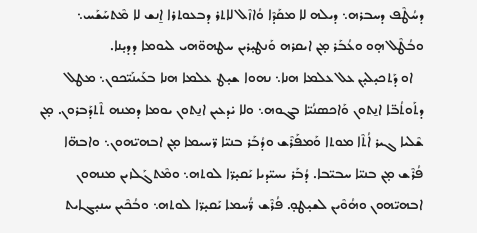ܕܚܳܛܶܦ ܕܚܒܪܗ܆ ܕܝܠܗ ܠܐ ܡܩܰܕܶܐ ܘܳܐܙܶܠ ܠܐܬܪ ܕܒܥܘܬܪܐ ܐ̱ܢܫ ܠܐ ܡܶܬܚܰܫܰܚ܆ ܘܒܳܛܶܠ ܗ̣ܘ ܘܥܳܒܰܪ ܡ̣ܢ ܐܝܩܪܗ ܘܰܢܛܝ̣ܪܝܢ ܚܛܗܘ̈ܗܝ ܠܝܘܡܐ ܕܕܝ̣ܢܐ.
   ܐܘ ܕܰܬܟܝ̣ܠܝ̣ܢ ܥܠ ܥܠܡܐ ܗܢܐ܆ ܢܗܘܐ ܫܝ̣ܛ ܥܠܡܐ ܗܢܐ ܒܥܰܝܢܰܝ̈ܟܘܢ܆ ܡܛܠ ܕܬܰܘܬܳܒ̈ܐ ܐܢ̱ܬܘܢ ܘܰܐܟܣܢܳܝ̈ܐ ܒܓܘܗ܆ ܘܠܐ ܝ̇ܕܥܝܢ ܐܢ̱ܬܘܢ ܝܘܡܐ ܕܡܢܗ ܬܶܬܕܰܒܪܘܢ. ܡ̣ܢ ܫܶܠܝܐ ܓܝܪ ܐܳܬܶܐ ܡܘܬܐ ܘܰܡܦܰܪܶܫ ܘܕܳܒܰܪ ܒܢܝ̈ܐ ܪ̈ܚܝܡܐ ܡ̣ܢ ܐܒܗܝ̈ܗܘܢ܆ ܘܐܒܗ̈ܐ ܦܳܪܶܫ ܡ̣ܢ ܒܢܝ̈ܐ ܚܒܝ̈ܒܐ. ܕܳܒܰܪ ܝܚܝ̈ܕܝܐ ܝܰܩܝ̣ܪ̈ܐ ܠܘܬܗ܆ ܘܡܶܬܓܰܠܙܝܢ ܡܢܗܘܢ ܐܒܗܝ̈ܗܘܢ ܘܗܳܘܶܝܢ ܠܫܝ̣ܛܘ̣. ܦܳܪܶܫ ܪ̈ܳܚܡܐ ܝܰܩܝ̣ܪ̈ܐ ܠܘܬܗ܆ ܘܒܳܟܶܝܢ ܚܢܝ̣ܓܐܝܬ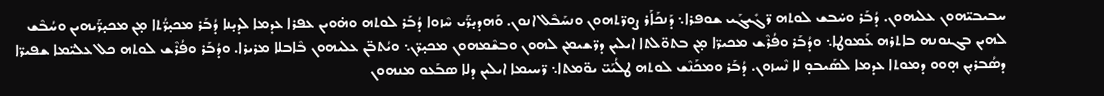ܚܒܝܒܝ̈ܗܘܢ ܥܠܝܗܘܢ. ܕܳܒܰܪ ܘܚ̇ܒܫ ܠܘܬܗ ܪ̈ܓܺܝܓܰܝ ܫܘܦܪܐ܆ ܕܰܢܟܰܐܰܪ ܨܘܪ̈ܬܗܘܢ ܘܢܚܰܒܶܠ ܐܢܘܢ. ܘܰܗܕܝ̣ܪ̈ܰܝ ܚܶܙܘܐ ܕܳܒܰܪ ܠܘܬܗ ܘܗ̇ܘܝܢ ܥܦܪܐ ܥܕܡܐ ܠܕܝ̣ܢܐ ܕܳܒܰܪ ܡܟܝ̣ܪ̈ܳܬܐ ܡ̣ܢ ܡܟܝ̣ܪ̈ܰܝܗܝܢ ܘܚܳܒܶܫ ܠܗܝܢ ܒܓܢܘܢܗ ܒܐܬܪܗ ܥܰܡܘܛܐ܆ ܘܕܳܒܰܪ ܘܦܳܪܶܫ ܡܟܝܪ̈ܐ ܡ̣ܢ ܒܬܘ̈ܠܬܐ ܐܝܠܝܢ ܕܪ̈ܫܝܡܢ ܠܗܘܢ ܘܒܫܶܡܗܘܢ ܡܟܝ̣ܪ̈ܢ܆ ܘܝܳܬܒ̈ܢ ܥܠܝܗܘܢ ܒܶܐܒܠܐ ܡܪܝܪܐ. ܘܕܳܒܰܪ ܘܦܳܪܶܫ ܠܘܬܗ ܟܠ ܥܠܝ̈ܡܐ ܫܦܝܪ̈ܐ ܕܣܳܒܪܝ̣ܢ ܗ̣ܘܘ ܕܡܘܬܐ ܥܕܡܐ ܠܣܰܝܒܘ̣ ܠܐ ܢܶܚܙܘܢ. ܕܳܒܰܪ ܘܡܟܰܢܶܫ ܠܘܬܗ ܛܠܳܝܰܝ̈ ܝܘ̈ܡܬܐ܆ ܪ̈ܚܝܡܐ ܐܝܠܝܢ ܕܠܐ ܣܒܰܥܘ ܡܢܗܘܢ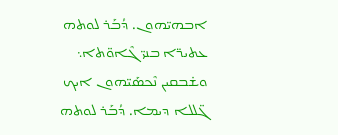ܐܒܗܝ̈ܗܘܢ. ܕܳܒܰܪ ܠܘܬܗ ܥܬܝܪ̈ܐ ܒܢܝ̈ ܓܶܐܘ̈ܬܐ܆ ܘܫ̇ܒܩܝܢ ܢܶܟܣܰܝ̈ܗܘܢ ܐܝܟ ܓ̈ܠܠܐ ܕܝܡܐ. ܕܳܒܰܪ ܠܘܬܗ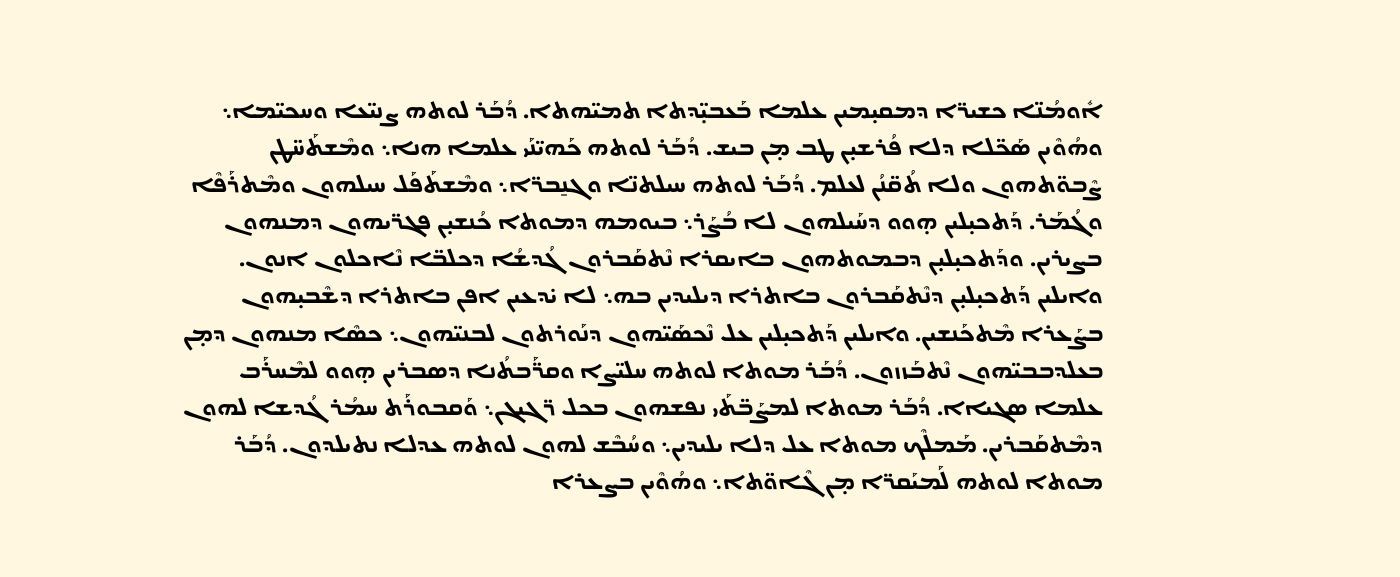ܐܽܘܡܳܢ̈ܐ ܟܫܝܪ̈ܐ ܕܡܩܝ̣ܡܝܢ ܥܠܡܐ ܒܰܥܒܝ̣̈ܕܬܐ ܬܡܝ̈ܗܬܐ. ܕܳܒܰܪ ܠܘܬܗ ܨܢܝ̈ܥܐ ܘܚܟܝ̈ܡܐ܆ ܘܗܳܘܶܝܢ ܣܰܟ̈ܠܐ ܕܠܐ ܦܳܪܫܝ̣ܢ ܛܒ ܡ̣ܢ ܒܝܫ. ܕܳܒܰܪ ܠܘܬܗ ܟܰܗܝ̈ܢܰܝ ܥܠܡܐ ܗܢܐ܆ ܘܡܶܫܬܰܚ̈ܛܢ ܨܶܒܘ̈ܬܗܘܢ ܘܠܐ ܬܳܩ̈ܢܳܢ ܠܥܠܡ. ܕܳܒܰܪ ܠܘܬܗ ܚܝܠܬܢ̈ܐ ܘܓܢ̱ܒܪ̈ܐ܆ ܘܡܶܫܬܰܦܰܠ ܚܝܠܗܘܢ ܘܡܶܬܪܰܦܶܐ ܘܓܳܡܰܪ. ܕܰܬܟܝ̣ܠܝܢ ܗ̣ܘܘ ܕܚܰܝܠܗܘܢ ܠܐ ܒܳܨܰܪ܆ ܒܝܘܡܗ ܕܡܘܬܐ ܟܳܢܫܝ̣ܢ ܦܓܪ̈ܝܗܘܢ ܕܡܢܗܘܢ ܒܨܝܪܝܢ. ܘܕܰܬܟܝ̣ܠܝ̣ܢ ܕܒܡܘܬܗܘܢ ܒܐܝܩܪܐ ܢܶܬܩܰܒܪܘܢ ܓܳܕܫܳܐ ܕܟܠܒ̈ܐ ܢܶܐܟܠܘܢ ܐܢܘܢ. ܘܐܝܠܝܢ ܕܰܬܟܝ̣ܠܝ̣ܢ ܕܢܶܬܩܰܒܪܘܢ ܒܐܬܪܐ ܕܝܠܝܕܝܢ ܒܗ܆ ܠܐ ܝ̇ܕܥܝܢ ܐܦܢ ܒܐܬܪܐ ܕܫܶܒܝ̣ܗܘܢ ܒܨܰܥܪܐ ܡܶܬܟܰܢܫܝܢ. ܘܐܝܠܝܢ ܕܰܬܟܝ̣ܠܝܢ ܥܠ ܢܶܟܣܰܝ̈ܗܘܢ ܕܢܰܘܪܬܘܢ ܠܒܢܝ̈ܗܘܢ܆ ܟܣܶܐ ܡܢܗܘܢ ܕܡ̣ܢ ܒܥܠܕܒܒܝ̈ܗܘܢ ܢܶܬܒܰܙܙܘܢ. ܕܳܒܰܪ ܡܘܬܐ ܠܘܬܗ ܚܠܝ̈ܨܐ ܘܩܪ̈ܰܒܬܳܢܐ ܕܣܒܪܝܢ ܗ̣ܘܘ ܠܡܶܚܪܰܒ ܥܠܡܐ ܣܓܝܐܐ. ܕܳܒܰܪ ܡܘܬܐ ܠܡܨܰܒ̈ܬܰܝ ܢܦܫܗܘܢ ܒܟܠ ܪ̈ܓܝܓܢ܆ ܘܰܩܒܘܪܰܬ ܚܡܳܪ ܓܳܕܫܐ ܠܗܘܢ ܕܡܶܬܩܰܒܪܝܢ. ܡܰܡܠܶܟ ܡܘܬܐ ܥܠ ܕܠܐ ܝܠܝܕܝܢ܆ ܘܚܳܒܶܫ ܠܗܘܢ ܠܘܬܗ ܥܕܠܐ ܢܬܝܠܕܘܢ. ܕܳܒܰܪ ܡܘܬܐ ܠܘܬܗ ܠܰܡܝܰܩܪ̈ܐ ܡ̣ܢ ܓܶܐܘ̈ܬܐ܆ ܘܗܳܘܶܝܢ ܒܨܥܪܐ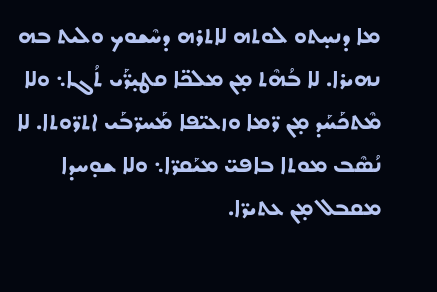ܡܐ ܕܢܚ̣ܬܘ ܠܘܬܗ ܠܐܬܪܗ ܕܚܶܫܘܟ ܘܠܝܬ ܒܗ ܢܗܝܪܐ. ܠܐ ܒܳܗܶܬ ܡ̣ܢ ܡܠܟ̈ܐ ܩܛܝ̣ܪ̈ܰܝ ܬܳܓܐ܆ ܘܠܐ ܡܶܬܟܰܚܰܕ ܡ̣ܢ ܪ̈ܡܐ ܘܙܥܝ̈ܦܐ ܡܰܚܪ̈ܒܰܝ ܐܬܪ̈ܘܬܐ. ܠܐ ܢܳܣܶܒ ܡܘܬܐ ܒܐܦܝ̈ ܡܝܰܩܪ̈ܐ܆ ܘܠܐ ܫܘ̣ܚܕܐ ܡܩܒܠ ܡ̣ܢ ܥܬܝܪ̈ܐ.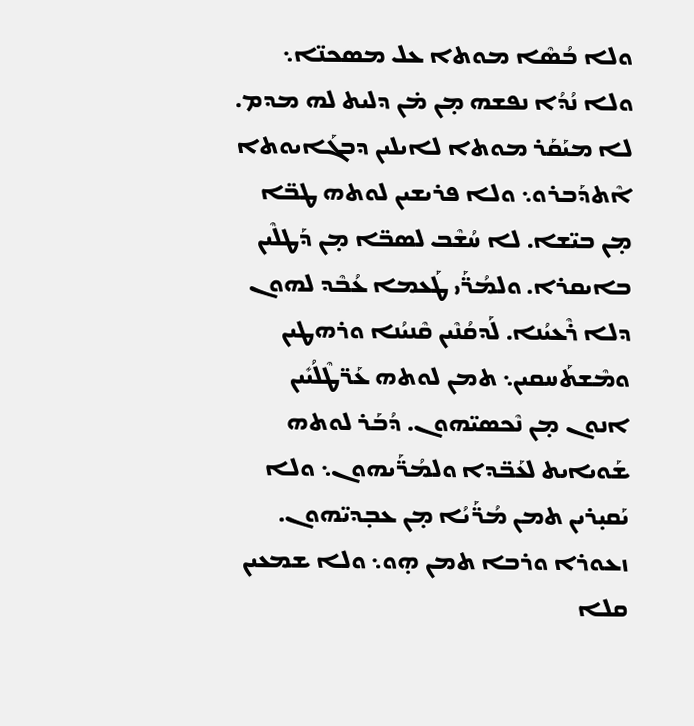ܘܠܐ ܒܳܣܶܐ ܡܘܬܐ ܥܠ ܡܣܟܢ̈ܐ܆ ܘܠܐ ܢܳܕܳܐ ܢܦܫܗ ܡ̣ܢ ܡ̇ܢ ܕܠܝܬ ܠܗ ܡܕܡ. ܠܐ ܡܝܰܩܰܪ ܡܘܬܐ ܠܐܝܠܝܢ ܕܒܓܰܐܝܘܬܐ ܐܶܬܕܰܒܪܘ܆ ܘܠܐ ܦܪܝܫܝܢ ܠܘܬܗ ܛܒ̈ܐ ܡ̣ܢ ܒܝ̈ܫܐ. ܠܐ ܚܳܫܶܒ ܠܣܒ̈ܐ ܡ̣ܢ ܕܰܛܠܶܝܢ ܒܐܝܩܪܐ. ܘܠܡܳܪ̈ܰܝ ܛܰܥܡܐ ܥܳܒܶܕ ܠܗܘܢ ܕܠܐ ܪܶܥܝܳܢܐ. ܠܰܕܩܳܢܶܝܢ ܩܶܢܝܳܢܐ ܘܪܗܛܝܢ ܘܡܶܫܬܰܚܩܝܢ܆ ܬܡܢ ܠܘܬܗ ܥܰܪ̈ܛܶܠܳܝܺܝܢ ܐܢܘܢ ܡ̣ܢ ܢܶܟܣܝ̈ܗܘܢ. ܕܳܒܰܪ ܠܘܬܗ ܫܰܘܝܐܝܬ ܠܥܰܒ̈ܕܐ ܘܠܡܳܪ̈ܰܝܗܘܢ܆ ܘܠܐ ܝܰܩܝ̣ܪܝܢ ܬܡܢ ܡܳܪ̈ܰܝܳܐ ܡ̣ܢ ܥܒ̣ܕܝ̈ܗܘܢ. ܙܥܘܪܐ ܘܪܒܐ ܬܡܢ ܗ̣ܘ܆ ܘܠܐ ܫܡܥܝܢ ܩܠܐ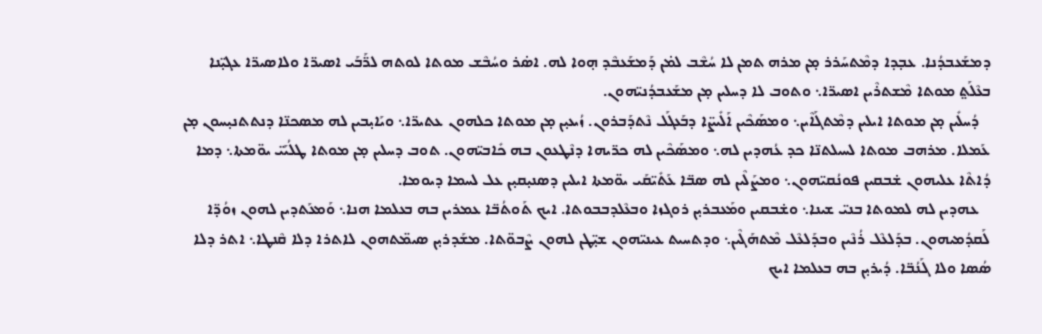ܕܡܫܰܥܒܕܳܢܐ. ܥܒ̣ܕܐ ܕܡܶܬܚܰܪܪ ܡ̣ܢ ܡܪܗ ܬܡܢ ܠܐ ܚܳܫܶܒ ܠܡ̇ܢ ܕܰܡܫܰܥܒܶܕ ܗ̣ܘܐ ܠܗ. ܐܣ̇ܪ ܘܚܳܒܶܫ ܡܘܬܐ ܠܘܬܗ ܠܪ̈ܰܒܰܝ ܐܣܝܪ̈ܐ ܘܠܐܣܝܪ̈ܐ ܥܓܝ̣̈ܢܐ ܒܥܶܠܰܬ݀ ܡܘܬܐ ܡܶܫܬܪܶܝܢ ܐܣܝܪ̈ܐ܆ ܘܬܘܒ ܠܐ ܕܚܠܝܢ ܡ̣ܢ ܡܫܰܥܒܕܳܢܝ̈ܗܘܢ.
   ܕܳܚܠܺܝܢ ܡ̣ܢ ܡܘܬܐ ܐܝܠܝܢ ܕܡܶܬܓܰܐܶܝܢ܆ ܘܡܣܰܟܶܝܢ ܐܰܠܺܝܨ̈ܐ ܕܒܰܥܓܰܠ ܢܶܬܕܰܒܪܘܢ. ܙܳܝܥܝ̣ܢ ܡ̣ܢ ܡܘܬܐ ܟܠܗܘܢ ܥܬܝܪ̈ܐ܆ ܘܝܰܐܝ̣ܒܝܢ ܠܗ ܡܣܟܢ̈ܐ ܕܢܬܬܢܝ̣ܚܘܢ ܡ̣ܢ ܥܰܡܠܐ. ܡܪܗܒ ܡܘܬܐ ܠܚܝܠܬܢ̈ܐ ܟܕ ܥܳܗܕܝܢ ܠܗ܆ ܘܡܣܰܟܶܝܢ ܠܗ ܟܪ̈ܝܗܐ ܕܢܶܛܥܘܢ ܒܗ ܟܺܐܒܝ̈ܗܘܢ. ܬܘܒ ܕܚܠܝܢ ܡ̣ܢ ܡܘܬܐ ܛܠܳܝܰܝ̈ ܝܘ̈ܡܬܐ܆ ܕܡܐ ܕܳܐܬܶܐ ܥܠܝܗܘܢ ܫ̇ܒܩܝܢ ܦܘܢܳܩܝ̈ܗܘܢ܆ ܘܡܨܰܠܶܝܢ ܠܗ ܣܒ̈ܐ ܥܰܬܺܝ̈ܩܰܝ ܝܘ̈ܡܬܐ ܐܝܠܝܢ ܕܣܢܝ̣ܩܝ̣ܢ ܥܠ ܠܚܡܐ ܕܝܘܡܐ.
   ܥܗܕܝܢ ܠܗ ܠܡܘܬܐ ܒܢܝ̈ ܫܝܢܐ܆ ܘܫ̇ܒܩܝܢ ܘܡܰܥܒܪܝ̣ܢ ܪܘܓܙܐ ܘܒܥܶܠܕܒܒܘܬܐ. ܐܝܟ ܬܰܘܬܳܒ̈ܐ ܥܡܪܝܢ ܒܗ ܒܥܠܡܐ ܗܢܐ܆ ܘܰܡܥܰܬܕܝܢ ܠܗܘܢ ܙܘܳܕ̈ܐ ܠܰܩܕܳܡܝܗܘܢ. ܒܕܰܠܥܶܠ ܪܳܢܶܝܢ ܘܒܕܰܠܥܶܠ ܡܶܬܗܰܓܶܝܢ܆ ܘܕܬܚܝܬ ܥܝܢܝ̈ܗܘܢ ܫܝ̣̈ܛܢ ܠܗܘܢ ܨܶܒܘ̈ܬܐ. ܡܫܰܕܪܝ̣ܢ ܣܝܡ̈ܬܗܘܢ ܠܐܬܪܐ ܕܠܐ ܩܶܢܛܐ܆ ܐܬܪ ܕܠܐ ܣܳܣܐ ܘܠܐ ܓܰܢܳܒ̈ܐ. ܕܳܝܪܝ̣ܢ ܒܗ ܒܥܠܡܐ ܐܝܟ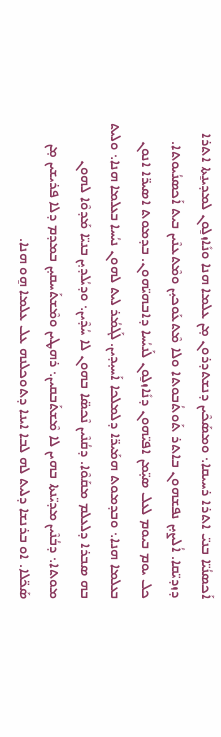ܐܰܟܣܢܳܝ̈ܐ ܒܢܝ̈ ܐܬܪܐ ܪܚܝܩܐ܆ ܘܡܣܰܟܶܝܢ ܕܢܫܬܕܪܘܢ ܡ̣ܢ ܥܠܡܐ ܗܢܐ ܘܢܺܐܙܠ̱ܘܢ ܠܡܕܝܢ̱ܬܐ ܐܬܪܐ ܕܙܕܝ̈ܩܐ. ܐܳܠܨܝ̣ܢ ܢܦܫܗܘܢ ܒܐܬܪ ܬܰܘܬܳܒܘܬܐ ܘܠܐ ܡܶܬܥܰܘܟܝ̣ܢ ܘܡܶܬܥܢܶܝܢ ܒܝܬ ܐܰܟܣܢܳܝܘܬܐ. ܟܠ ܝܘܡ ܒܝܘܡ ܠܥܠ ܣܝ̣̈ܡܢ ܐܦܝ̈ܗܘܢ ܕܢܺܐܙܠ̱ܘܢ ܠܰܢܝܳܚܐ ܕܐܒܗܝ̈ܗܘܢ. ܒܕܡܘܬ ܐܣܝܪ̈ܐ ܐܢܘܢ ܒܥܠܡܐ ܗܢܐ܆ ܘܒܕܡܘܬ ܗܡܰܝܪ̈ܐ ܕܠܡܠܟܐ ܐܰܚܝ̣ܕܝܢ. ܠܰܓܡܳܪ ܠܝܬ ܠܗܘܢ ܢܝܳܚܐ ܒܥܠܡܐ ܗܢܐ܆ ܘܠܝܬ ܒܗ ܣܒܪܐ ܕܠܥܠܡ ܡܩܰܘܶܐ. ܕܩܳܢܶܝܢ ܢܶܟܣ̈ܐ ܒܗܘܢ ܠܐ ܚܳܕܶܝܢ܆ ܘܕܝܳܠܕܝ̣ܢ ܒܢܝ̈ܐ ܡܰܕܘܶܐ ܠܗܘܢ ܡܘܬܐ܆ ܕܒܳܢܶܝܢ ܡܕܝ̈ܢܬܐ ܒܗܝܢ ܠܐ ܡܶܫܬܰܒܩܝܢ܆ ܪܗܛܝܢ ܘܡܶܫܬܰܚܩܝ̣ܢ ܒܡܕܡ ܕܠܐ ܦܪܝܫܝܢ ܡ̣ܢ ܣܰܟ̈ܠܐ. ܐܘ ܒܪܢܫܐ ܕܠܝܬ ܠܗ ܠܒܐ ܐܝܢܐ ܕܬܘܟܠܢܗ ܥܠ ܥܠܡܐ ܗ̱ܘ ܗܢܐ.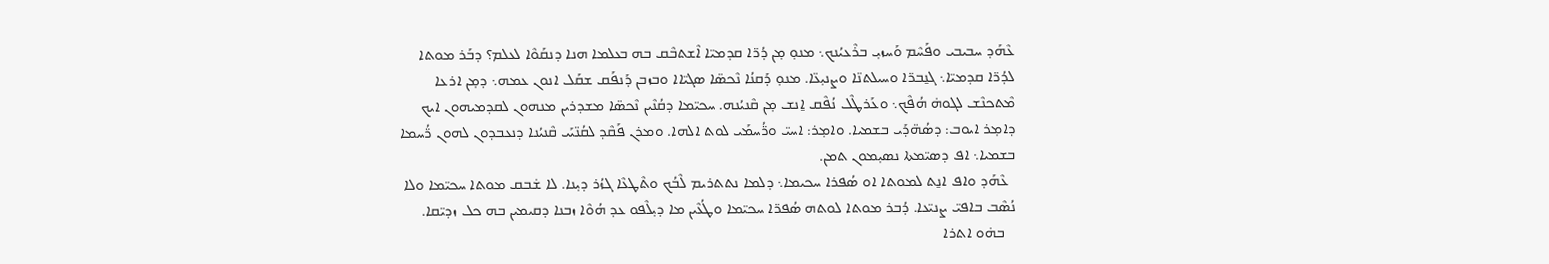ܥܶܗܰܕ ܚܒܝܒܝ ܘܦܰܚܶܡ ܘܰܚܙܝ̣ ܒܪܶܥܝܳܢܟ܆ ܡܢܘ̣ ܡ̣ܢ ܕܳܪ̈ܐ ܩܕܡܝ̈ܐ ܐܶܫܬܒܶܩ ܒܗ ܒܥܠܡܐ ܗܢܐ ܕܢܩܰܘܶܐ ܠܥܠܡ؟ ܕܒܰܪ ܡܘܬܐ ܠܕܳܪ̈ܐ ܩܕܡܝ̈ܐ܆ ܓܢ̱ܒܪ̈ܐ ܘܚܝܠܬܢ̈ܐ ܘܨܢܝ̣ܥ̈ܐ. ܡܢܘ̣ ܕܰܩܢܳܐ ܢܶܟܣ̈ܐ ܣܓܝ̈ܐܐ ܘܒܙܒܢ ܕܰܢܦܰܩ ܫܩܰܠ ܐܢܘܢ ܥܡܗ܆ ܕܡ̣ܢ ܐܪܥܐ ܡܶܬܟܢܶܫ ܠܓܘܗ̇ ܗܳܦܶܟ܆ ܘܥܰܪܛܶܠ ܢܳܦܶܩ ܐ̱ܢܫ ܡ̣ܢ ܩܶܢܝܳܢܗ. ܚܟܝ̈ܡܐ ܕܩܳܢܶܝܢ ܢܶܟܣ̈ܐ ܡܫܕܪܝܢ ܡܢܗܘܢ ܠܩܕܡܝܗܘܢ ܐܝܟ ܕܐܡ̣ܪ ܐܝܘܒ: ܕܣܳܗ̈ܕܰܝ ܒܫܡܝܐ. ܘܐܡ̣ܪ: ܐܚܝ̈ ܘܪ̈ܳܚܡܰܝ ܠܘܬ ܐܠܗܐ. ܘܡܪܢ ܦܰܩܶܕ ܠܩܳܢ̈ܝܰܝ ܩܶܢܝܳܢܐ ܕܢܥܒܕܘܢ ܠܗܘܢ ܪ̈ܳܚܡܐ ܒܫܡܝܐ܆ ܐܦ ܕܣܝ̈ܡܬܐ ܢܣܝ̣ܡܘܢ ܬܡܢ.
  ܥܶܗܰܕ ܘܐܦ ܐܢ̱ܬ ܠܡܘܬܐ ܐܘ ܣܳܦܪܐ ܚܟܝܡܐ܆ ܕܠܡܐ ܢܬܬܪܝܡ ܠܶܒܳܟ ܘܬܶܛܥܶܐ ܓܙܳܪ ܕܝ̣ܢܐ. ܠܐ ܫ̇ܒܩ ܡܘܬܐ ܚܟܝ̈ܡܐ ܘܠܐ ܢܳܣܶܒ ܒܐܦܝ̈ ܨܢܝ̈ܥܐ. ܕܳܒܪ ܡܘܬܐ ܠܘܬܗ ܣܳܦܪ̈ܐ ܚܟܝ̈ܡܐ ܘܛܳܥܶܝܢ ܡܐ ܕܝ̣ܠܶܦܘ ܥܕ ܗܳܘܶܐ ܙܒܢܐ ܕܩܝܡܝܢ ܒܗ ܟܠ ܙܕܝ̈ܩܐ.
   ܒܗ̇ܘ ܐܬܪܐ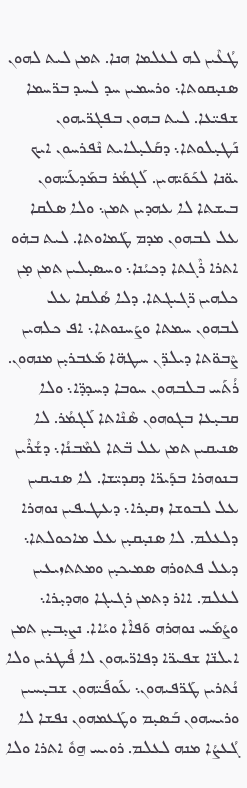ܛܳܥܶܝܢ ܠܗ ܠܥܠܡܐ ܗܢܐ. ܬܡܢ ܠܝܬ ܠܗܘܢ ܣܢܝ̣ܩܘܬܐ܆ ܘܪܚܡܝܢ ܚܕ ܠܚܕ ܒܪ̈ܚܡܐ ܫܦܝ̈ܥܐ. ܠܝܬ ܒܗܘܢ ܒܦܓܪ̈ܝܗܘܢ ܢܰܛܝ̣ܠܘܬܐ܆ ܕܩܰܠܝ̣ܠܐܝܬ ܢܶܦܪܚܘܢ ܐܝܟ ܝܘ̈ܢܐ ܠܟܰܘܰܝ̈ܗܝܢ. ܠܰܓܡܳܪ ܒܡܰܕܥܰܝ̈ܗܘܢ ܒܝܫܬܐ ܠܐ ܥܗܕܝܢ ܬܡܢ܆ ܘܠܐ ܣܠܩܐ ܥܠ ܠܒܗܘܢ ܡܕܡ ܛܰܡܐܘܬܐ. ܠܝܬ ܒܗ̇ܘ ܐܬܪܐ ܪܶܓܬܐ ܕܟܝܳܢܐ܆ ܘܚܣܝ̣ܠܝܢ ܬܡܢ ܡ̣ܢ ܟܠܗܝܢ ܪ̈ܓܝܓܬܐ. ܕܠܐ ܣܳܠܩܐ ܥܠ ܠܒܗܘܢ ܚܡܬܐ ܘܨܰܚܢܘܬܐ܆ ܐܦ ܟܠܗܝܢ ܨܶܒܘ̈ܬܐ ܕܝܠܕ̈ܢ ܚܛܗ̈ܐ ܡܰܥܒܪܝ̣ܢ ܡܢܗܘܢ. ܪܳܬܰܚ ܒܠܒܗܘܢ ܚܘܒܐ ܕܚܕܕ̈ܐ܆ ܘܠܐ ܩܒܝ̣ܥܐ ܒܓܘܗܘܢ ܣܶܢܶܐܬܐ ܠܰܓܡܳܪ. ܠܐ ܣܢܝܩܝܢ ܬܡܢ ܥܠ ܒ̈ܬܐ ܠܡܶܒܢܳܐ܆ ܕܫܳܪܶܝܢ ܒܢܘܗܪܐ ܒܕܰܝܪ̈ܐ ܕܩܕܝ̈ܫܐ. ܠܐ ܣܢܝܩܝܢ ܥܠ ܠܒܘܫܐ ܙܩܝ̣ܪܐ܆ ܕܥܛܝܦܝܢ ܢܘܗܪܐ ܕܠܥܠܡ. ܠܐ ܣܢܝ̣ܩܝ̣ܢ ܥܠ ܡܐܟܘܠܬܐ܆ ܕܥܠ ܦܬܘܪܗ ܣܡܝܟܝ̣ܢ ܘܡܬܬܙܝܥܝܢ ܠܥܠܡ. ܐܐܪ ܕܬܡܢ ܪܓܝܓܐ ܘܗܕܝ̣ܪܐ܆ ܘܨܳܡܰܚ ܢܘܗܪܗ ܘܰܦܐܶܐ ܘܝܳܐܐ. ܢܨܝ̣ܒܝ̣ܢ ܬܡܢ ܐܝܠܢ̈ܐ ܫܦܝܪ̈ܐ ܕܦܐܪ̈ܝܗܘܢ ܠܐ ܦܳܛܪܝܢ ܘܠܐ ܢܳܬܪܝܢ ܛܰܪ̈ܦܝܗܘܢ܆ ܥܰܘܦܰܝ̈ܗܘܢ ܫܒܝ̣ܚܝܢ ܘܪܝܚܗܘܢ ܒܰܣܝ̣ܡ ܘܛܰܥܡܗܘܢ ܢܦܫܐ ܠܐ ܓܳܥܨܳܐ ܡܢܗ ܠܥܠܡ. ܪܘܝܚ ܗ̱ܘܽ ܐܬܪܐ ܘܠܐ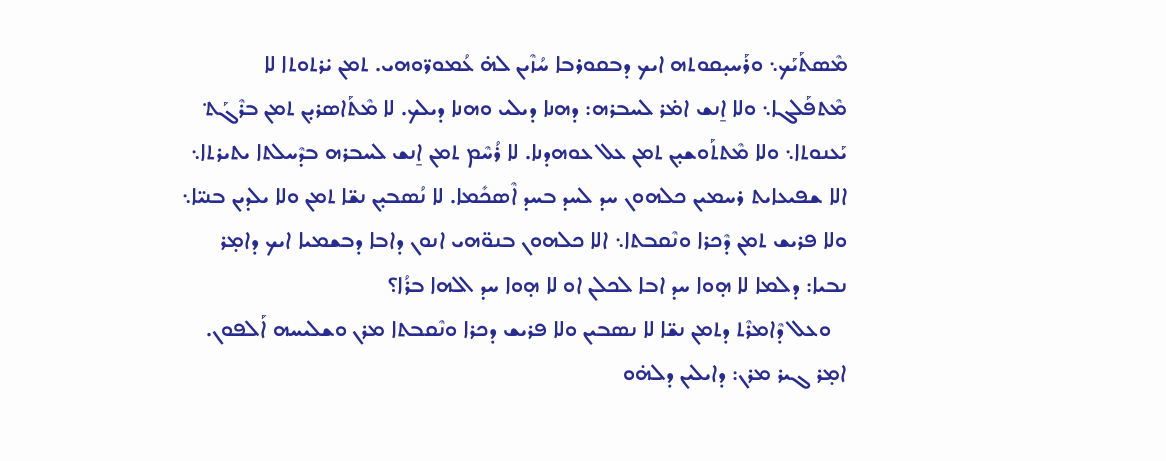ܡܶܣܬܰܝܰܟ܆ ܘܪܰܚܝ̣ܩܘܬܗ ܐܝܟ ܕܒܩܘܪܒܐ ܚܳܙܶܝܢ ܠܗ̇ ܥܳܡܘܪ̈ܘܗܝ. ܬܡܢ ܝ̇ܪܬܘܬܐ ܠܐ ܡܶܬܦܰܠܓܐ܆ ܘܠܐ ܐ̱ܢܫ ܐܡ̇ܪ ܠܚܒܪܗ: ܕܗܢܐ ܕܝܠܝ ܘܗܢܐ ܕܝܠܟ. ܠܐ ܡܶܬܰܐܣܪܝ̣ܢ ܬܡܢ ܒܪܶܓܰܬ݀ ܝܰܥܢܘܬܐ܆ ܘܠܐ ܡܶܬܬܰܘܫܝ̣ܢ ܬܡܢ ܥܠ ܥܘܗܕܢܐ. ܠܐ ܪܳܚܶܡ ܬܡܢ ܐ̱ܢܫ ܠܚܒܪܗ ܒܕܶܚܠܬܐ ܝܬܝܪܬܐ܆ ܐܠܐ ܫܦܝܥܐܝܬ ܪܚܡܝܢ ܟܠܗܘܢ ܚܕ ܠܚܕ ܒܚܕ ܐܶܣܟܺܡܐ. ܠܐ ܢܳܣܒܝ̣ܢ ܢܫ̈ܐ ܬܡܢ ܘܠܐ ܝܠܕܝܢ ܒܢܝ̈ܐ܆ ܘܠܐ ܦܪܝܫ ܬܡܢ ܕܶܟܪܐ ܘܢܶܩܒܬܐ܆ ܐܠܐ ܟܠܗܘܢ ܒܢܘ̈ܗܝ ܐܢܘܢ ܕܐܒܐ ܕܒܫܡܝܐ ܐܝܟ ܕܐܡ̣ܪ ܢܒܝܐ: ܕܠܡܐ ܠܐ ܗ̣ܘܐ ܚܕ ܐܒܐ ܠܟܠܢ ܐܘ ܠܐ ܗ̣ܘܐ ܚܕ ܐܠܗܐ ܒܪܳܐ؟
   ܘܥܠ ܕܶܐܡܪܶܬ ܕܬܡܢ ܢܫ̈ܐ ܠܐ ܢܣܒܝܢ ܘܠܐ ܦܪܝܫ ܕܟܪܐ ܘܢܶܩܒܬܐ ܡܪܢ ܘܫܠܝܚܗ ܐܰܠܦܘܢ. ܐܡ̣ܪ ܓܝܪ ܡܪܢ: ܕܐܝܠܝܢ ܕܠܗ̇ܘ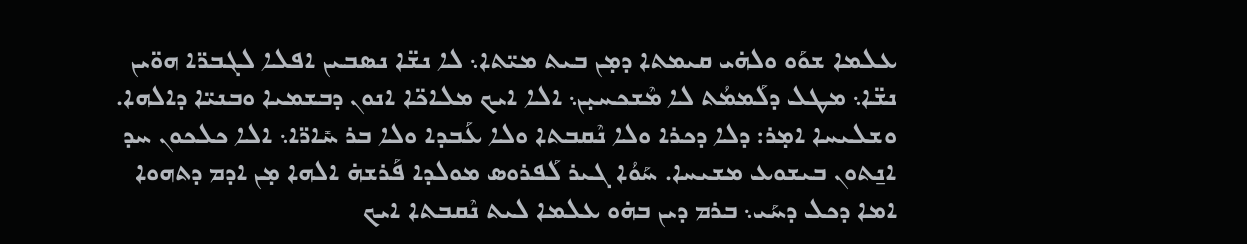ܥܠܡܐ ܫܘܰܘ ܘܠܗ̇ܝ ܩܝܡܬܐ ܕܡ̣ܢ ܒܝܬ ܡܝ̈ܬܐ܆ ܠܐ ܢܫ̈ܐ ܢܣܒܝܢ ܐܦܠܐ ܠܓܒܪ̈ܐ ܗܘ̈ܝܢ ܢܫ̈ܐ܆ ܡܛܠ ܕܠܰܡܡܳܬ ܠܐ ܡܶܫܟܚܝ̣ܢ܆ ܐܠܐ ܐܝܟ ܡܠܐܟ̈ܐ ܐܢܘܢ ܕܒܫܡܝܐ ܘܒܢܝ̈ܐ ܕܐܠܗܐ. ܘܫܠܝܚܐ ܐܡ̣ܪ: ܕܠܐ ܕܟܪܐ ܘܠܐ ܢܶܩܒܬܐ ܘܠܐ ܥܰܒܕܐ ܘܠܐ ܒܪ ܚܺܐܪ̈ܐ܆ ܐܠܐ ܟܠܟܘܢ ܚܕ ܐܢ̱ܬܘܢ ܒܝܫܘܥ ܡܫܝܚܐ. ܚܰܘܳܐ ܓܝܪ ܠܰܦܪܘܣ ܡܘܠܕܐ ܦܰܪܫܗ̇ ܐܠܗܐ ܡ̣ܢ ܐܕܡ ܕܬܗܘܐ ܐܡܐ ܕܟܠ ܕܚܰܝ܆ ܒܪܡ ܕܝܢ ܒܗ̇ܘ ܥܠܡܐ ܠܝܬ ܢܶܩܒܬܐ ܐܝܟ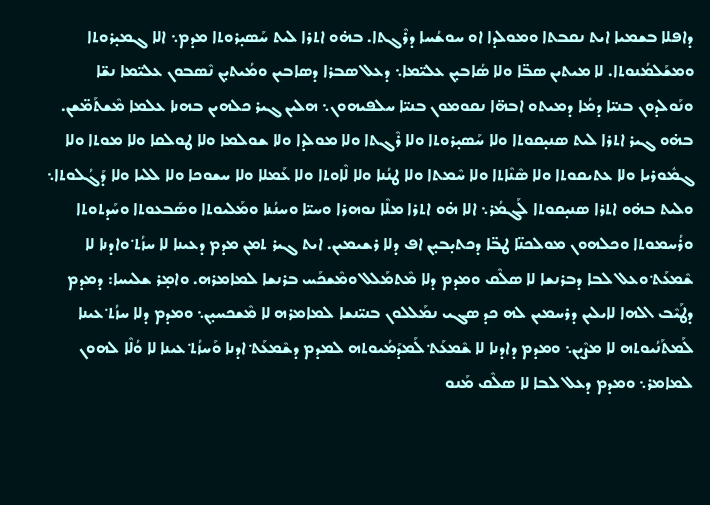ܕܐܦܠܐ ܒܫܡܝܐ ܐܝܬ ܢܩܒܬܐ ܘܡܘܠܕܐ ܐܘ ܚܘܫܳܚܐ ܕܪܶܓܬܐ. ܒܗ̇ܘ ܐܬܪܐ ܠܝܬ ܚܰܣܝ̣ܪܘܬܐ ܡܕܡ܆ ܐܠܐ ܓܡܝ̣ܪܘܬܐ ܘܡܫܰܠܡܳܢܘܬܐ. ܠܐ ܡܝܬܝܢ ܣܒ̈ܐ ܘܠܐ ܣܳܐܒܝ̣ܢ ܥܠܝ̈ܡܐ܆ ܕܥܠ ܣܒܪܐ ܕܣܐܒܝܢ ܘܡܳܝܬܝ̣ܢ ܢܶܣܒܘܢ ܥܠܝ̈ܡܐ ܢܫ̈ܐ ܘܢܰܘܠܕܘܢ ܒܢܝ̈ܐ ܕܡܳܐ ܕܡܝܬܘ ܐܒܗ̈ܐ ܢܩܘܡܘܢ ܒܢܝ̈ܐ ܚܠܦܝܗܘܢ܆ ܗܠܝܢ ܓܝܪ ܟܠܗܝܢ ܒܗܢܐ ܥܠܡܐ ܡܶܫܬܰܡ̈ܫܢ. ܒܗ̇ܘ ܓܝܪ ܐܬܪܐ ܠܝܬ ܣܢܝ̣ܩܘܬܐ ܘܠܐ ܚܰܣܝ̣ܪܘܬܐ ܘܠܐ ܪܶܓܬܐ ܘܠܐ ܡܘܠܕܐ ܘܠܐ ܫܘܠܡܐ ܘܠܐ ܛܘܠܩܐ ܘܠܐ ܡܘܬܐ ܘܠܐ ܓܡܽܘܪܝܐ ܘܠܐ ܥܬܝܩܘܬܐ ܘܠܐ ܣܶܢܶܐܬܐ ܘܠܐ ܚܶܡܬܐ ܘܠܐ ܛܢܳܢܐ ܘܠܐ ܠܶܐܘܬܐ ܘܠܐ ܥܰܡܠܐ ܘܠܐ ܚܫܘܟܐ ܘܠܐ ܠܠܝܐ ܘܠܐ ܕܰܓܳܠܘܬܐ܆ ܘܠܝܬ ܒܗ̇ܘ ܐܬܪܐ ܣܢܝ̣ܩܘܬܐ ܠܰܓܡܳܪ܆ ܐܠܐ ܗ̇ܘ ܐܬܪܐ ܡܠܶܐ ܢܘܗܪܐ ܘܚܝ̈ܐ ܘܚܢܳܢܐ ܘܡܰܠܝܘܬܐ ܘܣܰܒܥܘܬܐ ܘܚܰܕܬܘܬܐ ܘܪܳܚܡܘܬܐ ܘܟܠܗܘܢ ܡܘܠܟܢ̈ܐ ܛܒ̈ܐ ܕܟܬܝ̣ܒܝ̣ܢ ܐܦ ܕܠܐ ܪܫܝܡܝܢ. ܐܝܬ ܓܝܪ ܬܡܢ ܡܕܡ ܕܥܝܢܐ ܠܐ ܚܙܳܬ݀ ܘܐܕܢܐ ܠܐ ܫܶܡܥܰܬ݀ ܘܥܠ ܠܒܐ ܕܒܪܢܫܐ ܠܐ ܣܠܶܩ ܘܡܕܡ ܕܠܐ ܡܶܬܡܰܠܠ ܘܡܶܫܟܰܚ ܒܪܢܫܐ ܠܡܐܡܪܗ. ܘܐܡ̣ܪ ܫܠܝܚܐ: ܕܡܕܡ ܕܛܰܝܶܒ ܐܠܗܐ ܠܐܝܠܝܢ ܕܪܚܡܝܢ ܠܗ ܟܕ ܣܓܝ ܢܡܰܠܠܘܢ ܒܢܝ̈ܢܫܐ ܠܡܐܡܪܗ ܠܐ ܡܶܫܟܚܝ̣ܢ܆ ܘܡܕܡ ܕܠܐ ܚܙܳܬ݀ ܥܝܢܐ ܠܰܡܬܰܢܳܝܘܬܗ ܠܐ ܡܨܶܝܢ܆ ܘܡܕܡ ܕܐܕܢܐ ܠܐ ܫܶܡܥܰܬ݀ ܠܰܡܕܰܡܳܝܘܬܗ ܠܡܕܡ ܕܫܶܡܥܰܬ݀ ܐܕܢܐ ܘܰܚܙܳܬ݀ ܥܝܢܐ ܠܐ ܘܳܠܶܐ ܠܗܘܢ ܠܡܐܡܪ܆ ܘܡܕܡ ܕܥܠ ܠܒܐ ܠܐ ܣܠܶܩ ܡܰܢܘ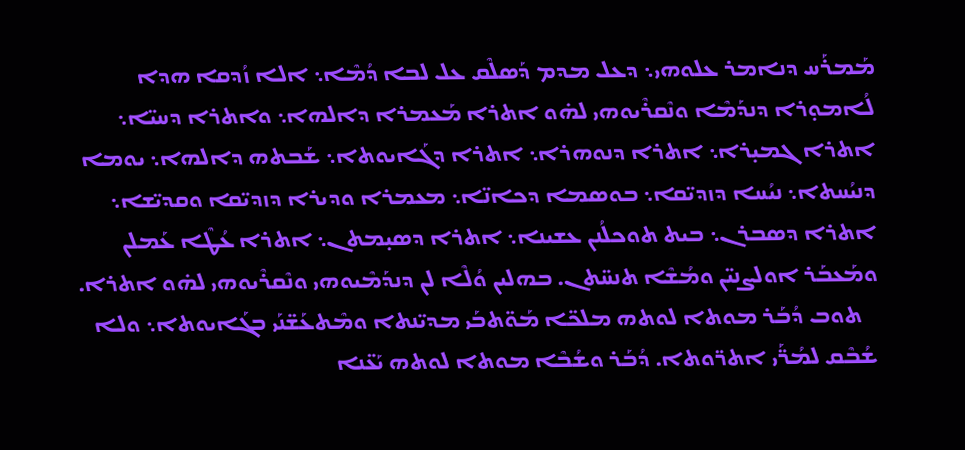ܡܰܡܪܰܚ ܕܢܐܡܪ ܥܠܘܗܝ܆ ܕܥܠ ܡܕܡ ܕܰܣܠܶܩ ܥܠ ܠܒܐ ܕܳܡܶܐ܆ ܐܠܐ ܙܳܕܩܐ ܗܕܐ ܠܳܐܡܘ̣ܪܐ ܕܢܕܰܡܶܐ ܘܢܶܩܪܶܝܘܗܝ ܠܗ̇ܘ ܐܬܪܐ ܡܰܥܡܪܐ ܕܐܠܗܐ܆ ܘܐܬܪܐ ܕܚܝ̈ܐ܆ ܐܬܪܐ ܓܡܝ̣ܪܐ܆ ܐܬܪܐ ܕܢܘܗܪܐ܆ ܐܬܪܐ ܕܓܰܐܝܘܬܐ܆ ܫܰܒܬܗ ܕܐܠܗܐ܆ ܝܘܡܐ ܕܢܝܳܚܬܐ܆ ܢܝܳܚܐ ܕܙܕܝ̈ܩܐ܆ ܒܘܣܡܐ ܕܟܐܢ̈ܐ܆ ܡܥܡܪܐ ܘܕܝܪܐ ܕܙܕܝ̈ܩܐ ܘܩܕܝ̈ܫܐ܆ ܐܬܪܐ ܕܣܒܪܢ܆ ܒܝܬ ܬܘܟܠܳܢܢ ܥܫܝܢܐ܆ ܐܬܪܐ ܕܣܝ̣ܡܬܢ܆ ܐܬܪܐ ܥܳܛܶܐ ܥܰܡܠܢ ܘܡܰܥܒܰܪ ܐܘܠܨܢܝ̈ܢ ܘܡܳܫܶܐ ܬܢܚ̈ܬܢ. ܒܗܠܝܢ ܘܳܠܶܐ ܠܢ ܕܢܕܰܡܶܝܘܗܝ ܘܢܶܩܪܶܝܘܗܝ ܠܗ̇ܘ ܐܬܪܐ.
   ܬܘܒ ܕܳܒܰܪ ܡܘܬܐ ܠܘܬܗ ܡܠܟ̈ܐ ܡܰܘ̈ܬܒܰܝ ܡܕܝ̈ܢܬܐ ܘܡܶܬܥܰܫ̈ܢܰܝ ܒܓܰܐܝܘܬܐ܆ ܘܠܐ ܫܳܒܶܩ ܠܡܳܪ̈ܰܝ ܐܬܪ̈ܘܬܐ. ܕܳܒܰܪ ܘܫܳܒܶܐ ܡܘܬܐ ܠܘܬܗ ܝܰܥ̈ܢܐ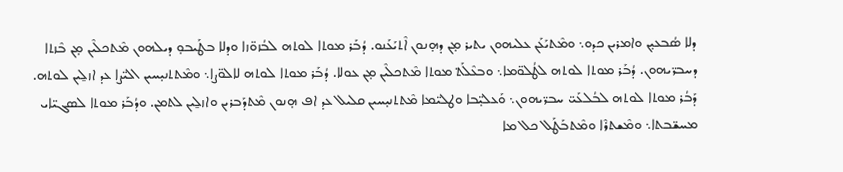ܕܠܐ ܣܳܒܥܝ̣ܢ ܘܐܡܪܝܢ ܟܕܘ܆ ܘܡܶܬܝܰܥܰܢ ܥܠܝܗܘܢ ܝܬܝܪ ܡ̣ܢ ܕܗ̣ܢܘܢ ܐܶܬܝܰܥܰܢܘ. ܕܳܒܰܪ ܡܘܬܐ ܠܘܬܗ ܠܒܳܙܘ̈ܙܐ ܘܕܠܐ ܒܛܰܝܒܘ̣ ܕܝܠܗܘܢ ܡܶܬܟܠܶܝܢ ܡ̣ܢ ܒܶܙܬܐ ܕܚܒܪ̈ܝܗܘܢ. ܕܳܒܰܪ ܡܘܬܐ ܠܘܬܗ ܠܛܳܠܘ̈ܡܐ܆ ܘܒܥܶܠܰܬ݀ ܡܘܬܐ ܡܶܬܟܠܶܝܢ ܡ̣ܢ ܥܘܠܐ. ܕܳܒܰܪ ܡܘܬܐ ܠܘܬܗ ܠܐܠܘ̈ܨܐ܆ ܘܡܶܬܬܢܝ̣ܚܝܢ ܐܠܝ̈ܨܐ ܥܕ ܐܙܠ̱ܝܢ ܠܘܬܗ. ܕܰܒܳܪ ܡܘܬܐ ܠܘܬܗ ܠܒܳܠܥܰܝ̈ ܚܒܪ̈ܝܗܘܢ܆ ܘܰܥܠܝ̣̈ܒܐ ܘܛܠܝ̈ܡܐ ܡܶܬܬܢܝ̣ܚܝܢ ܩܠܝܠ ܥܕ ܐܦ ܗ̣ܢܘܢ ܡܶܬܕܰܒܪܝܢ ܘܐܙܠ̱ܝܢ ܠܬܡܢ. ܘܕܳܒܰܪ ܡܘܬܐ ܠܣܓܝ̈ܐܝ ܡܚܫ̈ܒܬܐ܆ ܘܡܶܫܬܪܶܐ ܘܡܶܬܒܰܛܰܠ ܟܠ ܡܐ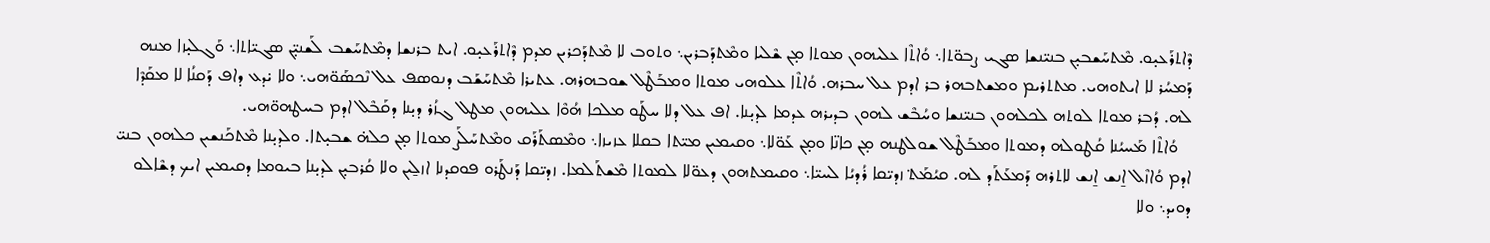ܕܶܐܬܪܰܥܝ̣ܘ. ܡܶܬܚܰܫܒܝ̣ܢ ܒܢܝ̈ܢܫܐ ܣܓܝ ܨܒܘ̈ܬܐ܆ ܘܳܐܬܶܐ ܥܠܝܗܘܢ ܡܘܬܐ ܡ̣ܢ ܫܶܠܝܐ ܘܡܶܬܕܰܒܪܝܢ܆ ܘܬܘܒ ܠܐ ܡܶܬܕܰܟܪܝܢ ܡܕܡ ܕܶܐܬܪܰܥܝ̣ܘ. ܐܝܬ ܒܪܢܫܐ ܕܡܶܬܚܰܫܒ ܠܰܫܢܝ̣̈ܢ ܣܓܝ̈ܐܬܐ܆ ܘܰܓܠܝ̣ܙܐ ܡܢܗ ܕܰܡܚܳܪ ܠܐ ܐܝܬܘܗܝ. ܡܬܬܪܝܡ ܘܡܫܬܒܗܪ ܒܪ ܐܕܡ ܥܠ ܚܒܪܗ. ܘܳܐܬܶܐ ܥܠܘܗܝ ܡܘܬܐ ܘܡܒܰܛܶܠ ܫܘܒܗܪܗ. ܥܬܝܪܐ ܡܶܬܚܰܫܰܒ ܕܢܘܣܦ ܥܠ ܢܶܟܣܰܘ̈ܗܝ܆ ܘܠܐ ܝ̇ܕܥ ܕܐܦ ܕܰܩܢܳܐ ܠܐ ܡܩܰܕܶܐ ܠܗ. ܕܳܒܪ ܡܘܬܐ ܠܘܬܗ ܠܟܠܗܘܢ ܒܢܝ̈ܢܫܐ ܘܚܳܒܶܫ ܠܗܘܢ ܒܕܝܪܗ ܥܕܡܐ ܠܕܝ̣ܢܐ. ܐܦ ܥܠ ܕܠܐ ܚܛܰܘ ܡܠܟܐ ܗܳܘܶܐ ܥܠܝܗܘܢ ܡܛܠ ܓܙܳܪ ܕܝ̣ܢܐ ܕܩܰܒܶܠ ܐܕܡ ܒܚܛܗܘ̈ܗܝ.
   ܘܳܐܬܶܐ ܡܰܚܝܳܢܐ ܩܳܛܘܠܗ ܕܡܘܬܐ ܘܡܒܰܛܶܠ ܫܘܠܛܢܗ ܡ̣ܢ ܟܐܢ̈ܐ ܘܡ̣ܢ ܥܰܘ̈ܠܐ܆ ܘܩܝܡܝܢ ܡܝ̈ܬܐ ܒܩܠܐ ܥܙܝܙܐ܆ ܘܡܶܣܬܰܪܰܩ ܘܡܶܬܚܰܠܰܨ ܡܘܬܐ ܡ̣ܢ ܟܠܗ̇ ܫܒܝ̣ܬܐ. ܘܠܕܝ̣ܢܐ ܡܶܬܟܰܢܫܝܢ ܟܠܗܘܢ ܒܢܝ̈ ܐܕܡ ܘܳܐܙܶܠ ܐ̱ܢܫ ܐ̱ܢܫ ܠܐܬܪܗ ܕܰܡܥܰܬܰܕ ܠܗ. ܩܝܳܡܰܬ݀ ܙܕܝ̈ܩܐ ܪܳܕܝܳܐ ܠܚܝ̈ܐ܆ ܘܩܝܡܬܗܘܢ ܕܥܘ̈ܠܐ ܠܡܘܬܐ ܡܶܫܬܰܠܡܐ. ܙܕܝ̈ܩܐ ܕܰܢܛܰܪܘ ܦܘܩܕܢܐ ܐܙܠ̱ܝܢ ܘܠܐ ܩܳܪܒܝ̣ܢ ܠܕܝ̣ܢܐ ܒܝܘܡܐ ܕܩܝܡܝܢ ܐܝܟ ܕܫܶܐܠܘ ܕܘܝܕ܆ ܘܠܐ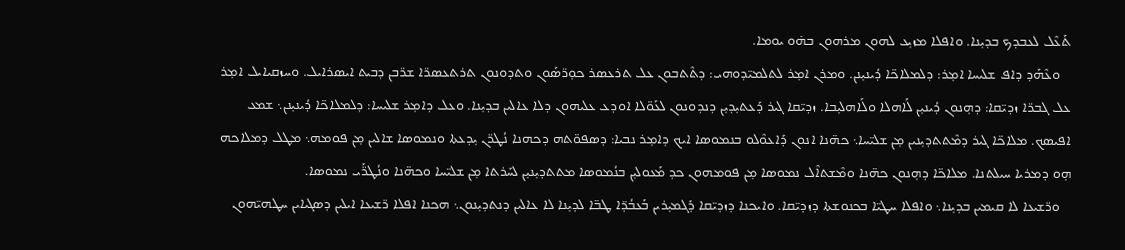ܬܰܥܶܠ ܠܥܒܕܟ ܒܕܝ̣ܢܐ. ܘܐܦܠܐ ܡܙܝ̣ܥ ܠܗܘܢ ܡܪܗܘܢ ܒܗ̇ܘ ܝܘܡܐ.
   ܘܥܶܗܰܕ ܕܐܦ ܫܠܝܚܐ ܐܡ̣ܪ: ܕܠܡܠܐܟ̈ܐ ܕܳܝܢܝ̣ܢܢ. ܘܡܪܢ ܐܡ̣ܪ ܠܬܠܡܝ̈ܕܘܗܝ: ܕܬܶܬܒܘܢ ܥܠ ܬܪܥܣܪ ܟܘ̣ܪ̈ܣܰܘܢ ܘܬܕܘܢܘܢ ܬܪܬܥܣܪ̈ܐ ܫܪ̈ܒܢ ܕܒܝܬ ܐܝܣܪܐܝܠ. ܘܚܙܩܝܐܝܠ ܐܡ̣ܪ ܥܠ ܓܒܪ̈ܐ ܙܕܝ̈ܩܐ: ܕܗ̣ܢܘܢ ܕܳܝܢܝ̣ܢ ܠܰܐܗܠܐ ܘܠܰܐܗܠܝ̣ܒܐ. ܙܕܝ̈ܩܐ ܓܝܪ ܕܰܥܬܝ̣ܕܝ̣ܢ ܕܢܕܘܢܘܢ ܠܥܰܘ̈ܠܐ ܐܘܕܥ ܥܠܝܗܘܢ ܕܠܐ ܥܐܠܝܢ ܒܕܝ̣ܢܐ. ܘܥܠ ܕܐܡ̣ܪ ܫܠܝܚܐ: ܕܠܡܠܐܟ̈ܐ ܕܳܝܢܝ̣ܢܢ܆ ܫܡܥ ܐܦܝܣܟ. ܡܠܐܟ̈ܐ ܓܝܪ ܕܡܶܬܬܕܝ̣ܢܝܢ ܡ̣ܢ ܫܠܝ̈ܚܐ܆ ܟܗ̈ܢܐ ܐܢܘܢ ܕܰܐܥܘܶܠܘ ܒܢܡܘܣܐ ܐܝܟ ܕܐܡ̣ܪ ܢܒܝܐ: ܕܣܦܘ̈ܬܗ ܕܟܗܢܐ ܢܳܛܪ̈ܢ ܝ̣ܕܥܬܐ ܘܢܡܘܣܐ ܫܐܠܝܢ ܡ̣ܢ ܦܘܡܗ܆ ܡܛܠ ܕܡܠܐܟܗ ܗ̣ܘ ܕܡܪܝܐ ܚܝܠܬܢܐ. ܡܠܐܟ̈ܐ ܕܗ̣ܢܘܢ ܟܗ̈ܢܐ ܘܡܶܫܬܐܶܠ ܢܡܘܣܐ ܡ̣ܢ ܦܘܡܗܘܢ ܟܕ ܡܰܥܘܠܝ̣ܢ ܒܢܳܡܘܣܐ ܡܬܬܕܝ̣ܢܝ̣ܢ ܠܚܰܪܬܐ ܡ̣ܢ ܫܠܝ̈ܚܐ ܘܟܗ̈ܢܐ ܘܢܳܛܪ̈ܰܝ ܢܡܘܣܐ.
   ܘܪ̈ܫܝܥܐ ܠܐ ܩܝܡܝܢ ܒܕܝ̣ܢܐ܆ ܘܐܦܠܐ ܚܛܝ̈ܐ ܒܟܢܘܫܬܐ ܕܙܕܝ̈ܩܐ. ܘܐܝܟܢܐ ܕܙܕܝ̈ܩܐ ܕܰܓܡܝ̣ܪܝܢ ܒܰܥܒܳܕ̈ܐ ܛܒ̈ܐ ܠܕܝ̣ܢܐ ܠܐ ܥܐܠܝܢ ܕܢܬܕܝ̣ܢܘܢ܆ ܗܟܢܐ ܐܦܠܐ ܪ̈ܫܝܥܐ ܐܝܠܝܢ ܕܣܓܝܐܝܢ ܚܛܗܝ̈ܗܘܢ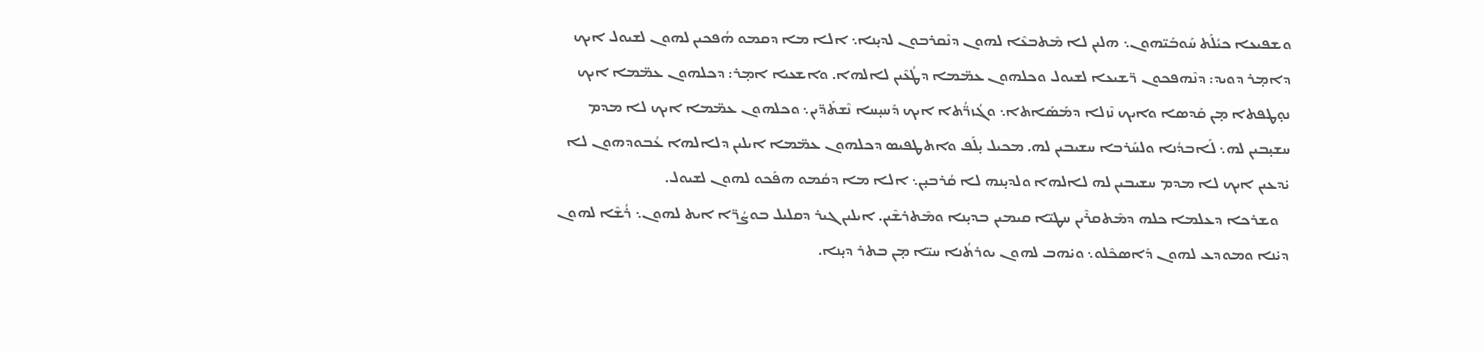ܘܫܦܝܥܐ ܟܝܳܠܰܬ ܚܰܘܒܰܝ̈ܗܘܢ܆ ܗܠܝܢ ܠܐ ܡܶܬܒܥܶܐ ܠܗܘܢ ܕܢܶܩܪܒܘܢ ܠܕܝ̣ܢܐ܆ ܐܠܐ ܡܐ ܕܩܡܘ ܗܳܦܟܝܢ ܠܗܘܢ ܠܫܝܘܠ ܐܝܟ ܕܐܡ̣ܪ ܕܘܝܕ: ܕܢܶܗܦܟܘܢ ܪ̈ܫܝܥܐ ܠܫܝܘܠ ܘܟܠܗܘܢ ܥܡ̈ܡܐ ܕܛܳܥܶܝܢ ܠܐܠܗܐ. ܘܐܫܥܝܐ ܐܡ̣ܪ: ܕܟܠܗܘܢ ܥܡ̈ܡܐ ܐܝܟ ܢܘ̣ܛܦܬܐ ܡ̣ܢ ܩܰܕܣܐ ܘܐܝܟ ܢܶܙܠܐ ܕܡܰܣܰܐܬܐ܆ ܘܓܳܙܪ̈ܳܬܐ ܐܝܟ ܕܰܚܝ̣ܚܐ ܢܶܫܬܰܕ̈ܝܢ܆ ܘܟܠܗܘܢ ܥܡ̈ܡܐ ܐܝܟ ܠܐ ܡܕܡ ܚܫܝ̣ܒܝܢ ܠܗ܆ ܠܰܐܒܕܳܢܐ ܘܠܚܰܪܒܐ ܚܫܝܒܝܢ ܠܗ. ܡܟܝܠ ܝ̣ܠܰܦ ܘܐܬܛܦܝܣ ܕܟܠܗܘܢ ܥܡ̈ܡܐ ܐܝܠܝܢ ܕܠܐܠܗܐ ܥܳܒܘܕܗܘܢ ܠܐ ܝ̇ܕܥܝܢ ܐܝܟ ܠܐ ܡܕܡ ܚܫܝܒܝܢ ܠܗ ܠܐܠܗܐ ܘܠܕܝ̣ܢܗ ܠܐ ܩܳܪܒܝ̣ܢ܆ ܐܠܐ ܡܐ ܕܩܳܡܘ ܗܦܰܟܘ ܠܗܘܢ ܠܫܝܘܠ.
   ܘܫܪܟܐ ܕܥܠܡܐ ܟܠܗ ܕܡܶܬܩܪܶܝܢ ܚܛܝ̈ܐ ܩܝܡܝܢ ܒܕܝ̣ܢܐ ܘܡܶܬܪܫܶܝܢ. ܐܝܠܝܢ ܓܝܪ ܕܩܠܝܠ ܒܘܨܳܪ̈ܐ ܐܝܬ ܠܗܘܢ܆ ܪܳܫܶܐ ܠܗܘܢ ܕܝ̇ܢܐ ܘܡܘܕܥ ܠܗܘܢ ܕܰܐܣܟܶܠܘ܆ ܘܝ̇ܗܒ ܠܗܘܢ ܝܘܪܬܳܢܐ ܚܝ̈ܐ ܡ̣ܢ ܒܬܪ ܕܝ̣ܢܐ.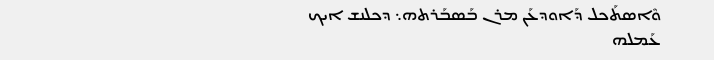ܘܶܐܣܬܰܟܠ ܕܰܐܘܕܥܰܢ ܡܪܢ ܒܰܣܒܰܪܬܗ܆ ܕܟܠܢܫ ܐܝܟ ܥܰܡܠܗ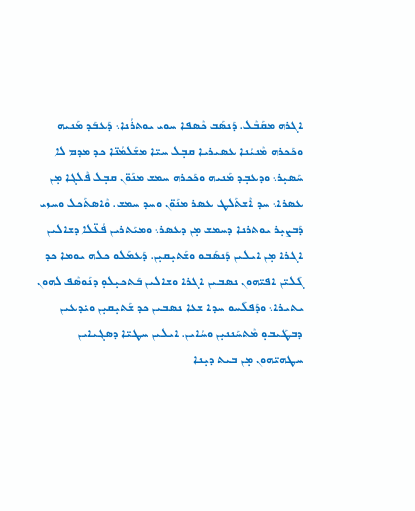ܐܓܪܗ ܡܩܰܒܶܠ. ܕܰܢܣܰܒ ܟܶܣܦܐ ܚܘܝ ܝܘܬܪܳܢܐ܆ ܕܰܥܒܰܕ ܡܰܢܝܗ ܘܟܰܟܪܗ ܡܶܢܝܳܢܐ ܥܣܝܪܝܐ ܩܒ̣ܠ ܚܝ̈ܐ ܡܫܰܠܡܳܢ̈ܐ ܟܕ ܡܕܡ ܠܐ ܚܰܣܝ̣ܪ܆ ܘܕܥܒ̣ܕ ܡܰܢܝܗ ܘܟܰܟܪܗ ܚܡܫ ܡܢܰܘ̈ܢ ܩܒ̣ܠ ܦܶܠܓܐ ܡ̣ܢ ܥܣܪܐ܆ ܚܕ ܐܶܫܬܰܠܛ ܥܣܪ ܡܢܰܘ̈ܢ ܘܚܕ ܚܡܫ. ܘܶܐܣܬܰܟܠ ܘܚܙܝ ܕܰܒܨܝ̣ܪ ܝܘܬܪܢܐ ܕܚܡܫ ܡ̣ܢ ܕܥܣܪ܆ ܘܡܝܰܬܪܝܢ ܦܳܥ̈ܠܐ ܕܫܐܠܝܢ ܐܓܪܐ ܡ̣ܢ ܐܝܠܝܢ ܕܰܢܣܰܒܘ ܘܫܰܬܝ̣ܩܝ̣ܢ. ܕܰܥܡܰܠܘ ܟܠܗ ܝܘܡܐ ܟܕ ܓܰܠܝ̈ܢ ܐܦܝ̈ܗܘܢ ܢܣܒܝܢ ܐܓܪܐ ܘܫܐܠܝܢ ܒܰܬܟܝ̣ܠܘ̣ ܕܢܰܘܣܶܦ ܠܗܘܢ ܝܬܝܪܐ܆ ܘܕܰܦܠܰܚܘ ܚܕܐ ܫܥܐ ܢܣܒܝܢ ܟܕ ܫܰܬܝ̣ܩܝ̣ܢ ܘܝ̇ܕܥܝܢ ܕܒܛܰܝܒܘ̣ ܡܶܬܚܰܢܢܝ̣ܢ ܘܚܳܐܝܢ. ܐܝܠܝܢ ܚܛܝ̈ܐ ܕܣܓܝܐܝܢ ܚܛܗܝ̈ܗܘܢ ܡ̣ܢ ܒܝܬ ܕܝ̣ܢܐ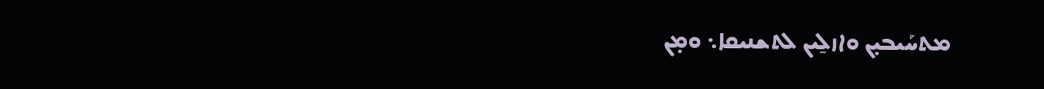ܡܬܚܰܝܒܝ̣ܢ ܘܐܙܠ̱ܝܢ ܠܬܫܢܝܩܐ܆ ܘܡ̣ܢ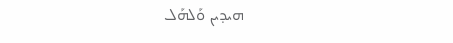ܗܝܕܝܢ ܘܰܠܗܰܠ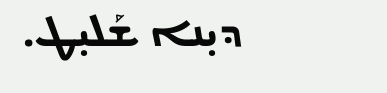ܕܝ̣ܢܐ ܫܰܠܝ̣ܛ.